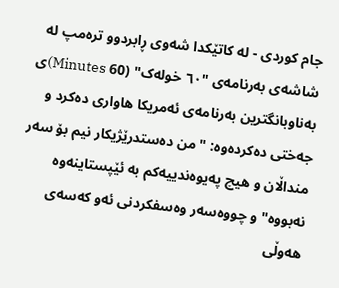جام کوردی - لە کاتێکدا شەوی ڕابردوو ترەمپ لە شاشەی بەرنامەی "٦٠ خولەک" (60 Minutes)ی بەناوبانگترین بەرنامەی ئەمریکا هاواری دەکرد و جەختی دەکردەوە: "من دەستدرێژیکار نیم بۆ سەر منداڵان و هیچ پەیوەندییەکم بە ئێپستاینەوە نەبووە" و چووەسەر وەسفکردنی ئەو کەسەی هەوڵی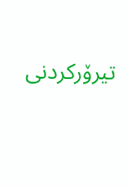تیرۆرکردنی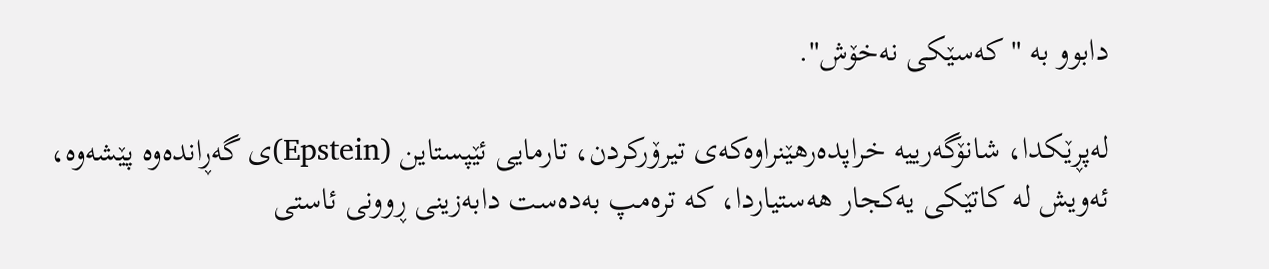دابوو بە "کەسێکی نەخۆش".

لەپڕێکدا، شانۆگەرییە خراپدەرهێنراوەکەی تیرۆرکردن، تارمایی ئێپستاین (Epstein)ی گەڕاندەوە پێشەوە، ئەویش لە کاتێکی یەکجار هەستیاردا، کە ترەمپ بەدەست دابەزینی ڕوونی ئاستی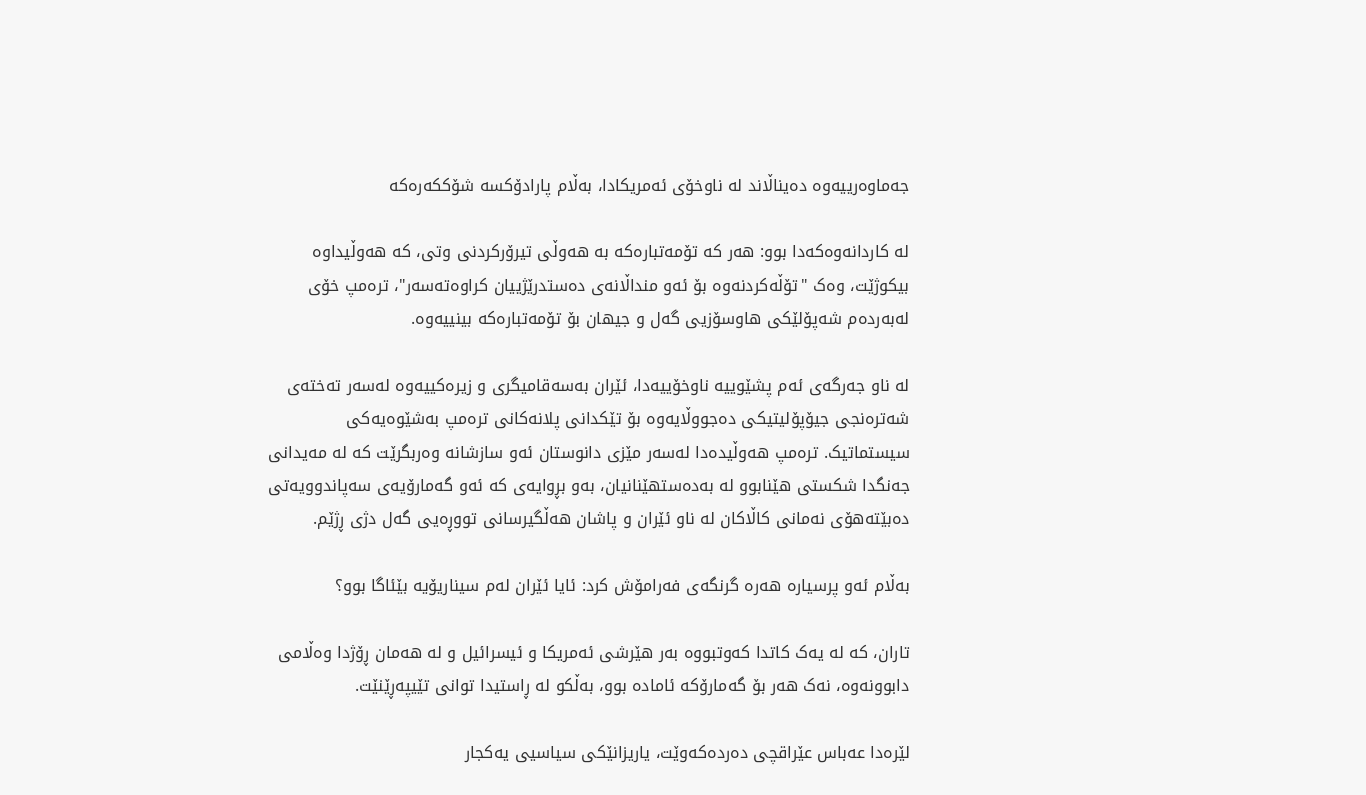جەماوەرییەوە دەیناڵاند لە ناوخۆی ئەمریکادا، بەڵام پارادۆکسە شۆککەرەکە

لە کاردانەوەکەدا بوو: هەر کە تۆمەتبارەکە بە هەوڵی تیرۆرکردنی وتی، کە هەوڵیداوە بیکوژێت، وەک "تۆڵەکردنەوە بۆ ئەو منداڵانەی دەستدرێژییان کراوەتەسەر"، ترەمپ خۆی لەبەردەم شەپۆلێکی هاوسۆزیی گەل و جیهان بۆ تۆمەتبارەکە بینییەوە.

لە ناو جەرگەی ئەم پشێوییە ناوخۆییەدا، ئێران بەسەقامیگری و زیرەکییەوە لەسەر تەختەی شەترەنجی جیۆپۆلیتیکی دەجووڵایەوە بۆ تێکدانی پلانەکانی ترەمپ بەشێوەیەکی سیستماتیک. ترەمپ هەوڵیدەدا لەسەر مێزی دانوستان ئەو سازشانە وەربگرێت کە لە مەیدانی جەنگدا شکستی هێنابوو لە بەدەستهێنانیان، بەو بڕوایەی کە ئەو گەمارۆیەی سەپاندوویەتی دەبێتەهۆی نەمانی کاڵاکان لە ناو ئێران و پاشان هەڵگیرسانی تووڕەیی گەل دژی ڕژێم.

بەڵام ئەو پرسیارە هەرە گرنگەی فەرامۆش کرد: ئایا ئێران لەم سیناریۆیە بێئاگا بوو؟

تاران، کە لە یەک کاتدا کەوتبووە بەر هێرشی ئەمریکا و ئیسرائیل و لە هەمان ڕۆژدا وەڵامی دابوونەوە، نەک هەر بۆ گەمارۆکە ئامادە بوو، بەڵکو لە ڕاستیدا توانی تێیپەڕێنێت.

لێرەدا عەباس عێراقچی دەردەکەوێت، یاریزانێکی سیاسیی یەکجار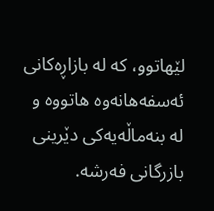لێهاتوو، کە لە بازاڕەکانی ئەسفەهانەوە هاتووە و لە بنەماڵەیەکی دێرینی بازرگانی فەرشە.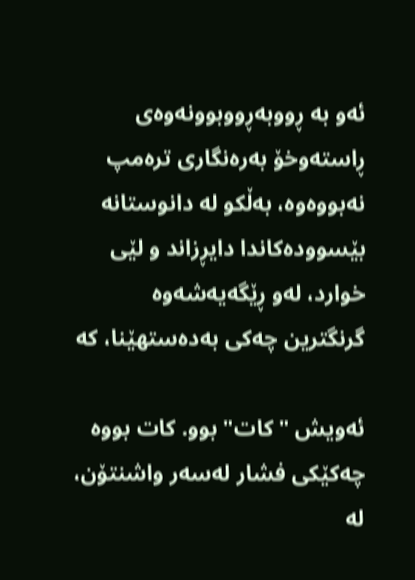ئەو بە ڕووبەڕووبوونەوەی ڕاستەوخۆ بەرەنگاری ترەمپ نەبووەوە، بەڵکو لە دانوستانە بێسوودەکاندا دایڕزاند و لێی خوارد، لەو ڕێگەیەشەوە گرنگترین چەکی بەدەستهێنا، کە

ئەویش "کات" بوو. کات بووە چەکێکی فشار لەسەر واشنتۆن، لە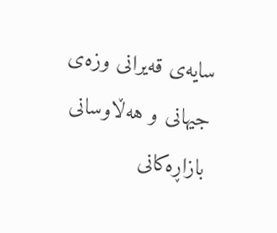سایەی قەیرانی وزەی جیهانی و هەڵاوسانی بازاڕەکانی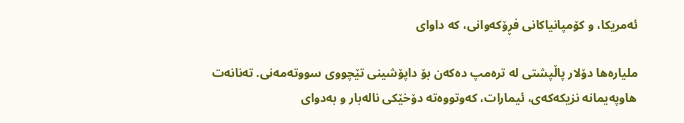ئەمریکا، و کۆمپانیاکانی فڕۆکەوانی، کە داوای

ملیارەها دۆلار پاڵپشتی لە ترەمپ دەکەن بۆ داپۆشینی تێچووی سووتەمەنی. تەنانەت هاوپەیمانە نزیکەکەی، ئیمارات، کەوتووەتە دۆخێکی نالەبار و بەدوای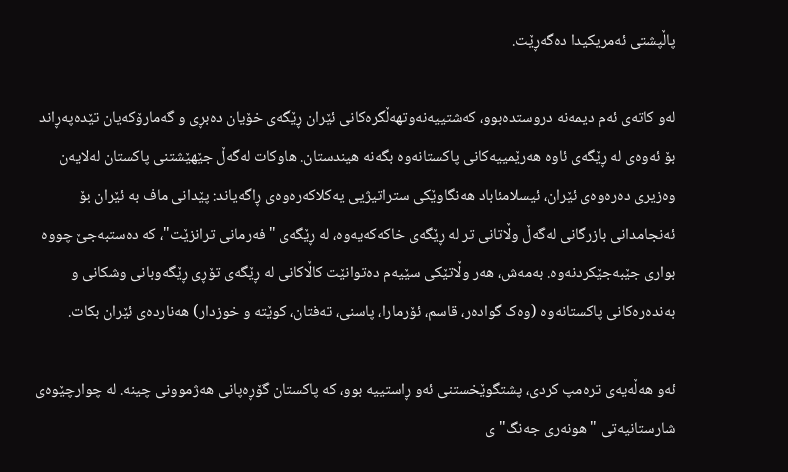پاڵپشتی ئەمریکیدا دەگەڕێت.

لەو کاتەی ئەم دیمەنە دروستدەبوو، کەشتییەنەوتهەڵگرەکانی ئێران ڕێگەی خۆیان دەبڕی و گەمارۆکەیان تێدەپەڕاند بۆ ئەوەی لە ڕێگەی ئاوە هەرێمییەکانی پاکستانەوە بگەنە هیندستان. هاوکات لەگەڵ جێهێشتنی پاکستان لەلایەن وەزیری دەرەوەی ئێران، ئیسلامئاباد هەنگاوێکی ستراتیژیی یەکلاکەرەوەی ڕاگەیاند: پێدانی ماف بە ئێران بۆ ئەنجامدانی بازرگانی لەگەڵ وڵاتانی تر لە ڕێگەی خاکەکەیەوە، لە ڕێگەی "فەرمانی ترانزێت"، کە دەستبەجێ چووە بواری جێبەجێکردنەوە. بەمەش، هەر وڵاتێکی سێیەم دەتوانێت کاڵاکانی لە ڕێگەی تۆڕی ڕێگەوبانی وشکانی و بەندەرەکانی پاکستانەوە (وەک گوادەر، قاسم، ئۆرمارا، پاسنی، تەفتان، کوێتە و خوزدار) هەناردەی ئێران بکات.

ئەو هەڵەیەی ترەمپ کردی، پشتگوێخستنی ئەو ڕاستییە بوو، کە پاکستان گۆڕەپانی هەژموونی چینە. لە چوارچێوەی شارستانیەتی "هونەری جەنگ"ی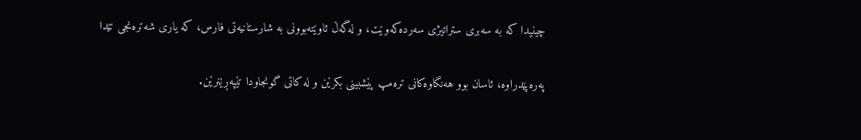چینیدا کە بە سەبری ستراتیژی سەردەکەوێت، و لەگەڵ ئاوێتەبوونی بە شارستانیەتی فارس، کە یاری شەترەنجی تێدا

پەرەپێدراوە، ئاسان بوو هەنگاوەکانی ترەمپ پێشبینی بکرێن و لە کاتی گونجاودا تێپەڕێنرێن.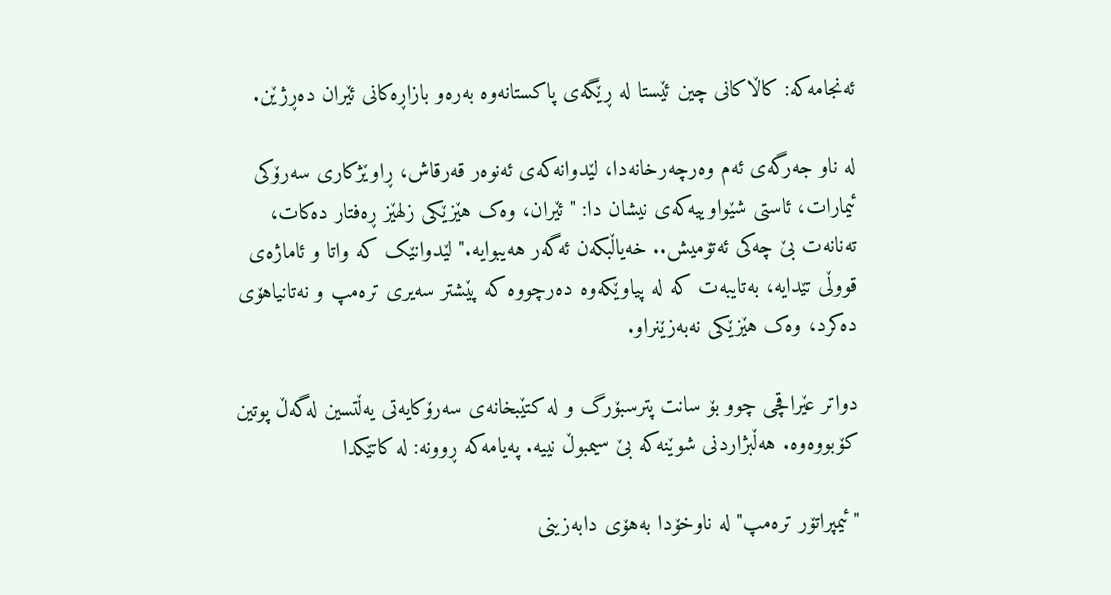ئەنجامەکە: کاڵاکانی چین ئێستا لە ڕێگەی پاکستانەوە بەرەو بازاڕەکانی ئێران دەڕژێن.

لە ناو جەرگەی ئەم وەرچەرخانەدا، لێدوانەکەی ئەنوەر قەرقاش، ڕاوێژکاری سەرۆکی ئیمارات، ئاستی شێواوییەکەی نیشان دا: "ئێران، وەک هێزێکی زلهێز ڕەفتار دەکات، تەنانەت بێ چەکی ئەتۆمیش.. خەیاڵبکەن ئەگەر هەیبوایە." لێدوانێک کە واتا و ئاماژەی قووڵی تێدایە، بەتایبەت کە لە پیاوێکەوە دەرچووە کە پێشتر سەیری ترەمپ و نەتانیاهۆی دەکرد، وەک هێزێکی نەبەزێنراو.

دواتر عێراقچی چوو بۆ سانت پترسبۆرگ و لە کتێبخانەی سەرۆکایەتی یەڵتسین لەگەڵ پوتین کۆبووەوە. هەڵبژاردنی شوێنەکە بێ سیمبوڵ نییە. پەیامەکە ڕوونە: لە کاتێکدا

"ئیمپراتۆر ترەمپ" لە ناوخۆدا بەهۆی دابەزینی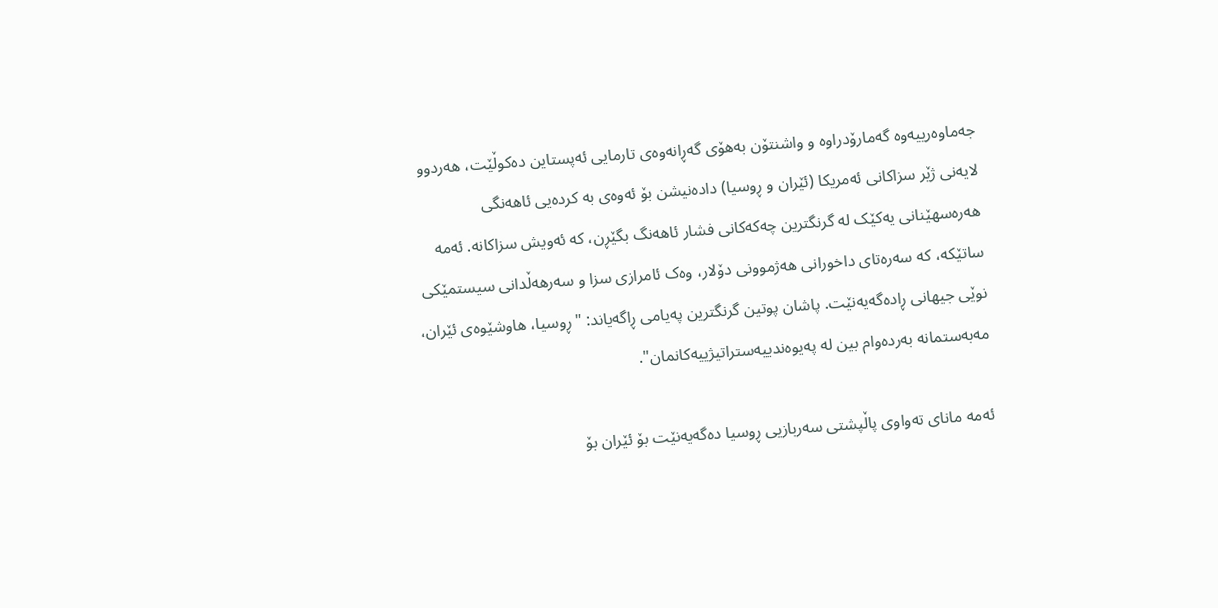جەماوەرییەوە گەمارۆدراوە و واشنتۆن بەهۆی گەڕانەوەی تارمایی ئەپستاین دەکوڵێت، هەردوو لایەنی ژێر سزاکانی ئەمریکا (ئێران و ڕوسیا) دادەنیشن بۆ ئەوەی بە کردەیی ئاهەنگی هەرەسهێنانی یەکێک لە گرنگترین چەکەکانی فشار ئاهەنگ بگێڕن، کە ئەویش سزاکانە. ئەمە ساتێکە، کە سەرەتای داخورانی هەژموونی دۆلار، وەک ئامرازی سزا و سەرهەڵدانی سیستمێکی نوێی جیهانی ڕادەگەیەنێت. پاشان پوتین گرنگترین پەیامی ڕاگەیاند: "ڕوسیا، هاوشێوەی ئێران، مەبەستمانە بەردەوام بین لە پەیوەندییەستراتیژییەکانمان".

ئەمە مانای تەواوی پاڵپشتی سەربازیی ڕوسیا دەگەیەنێت بۆ ئێران بۆ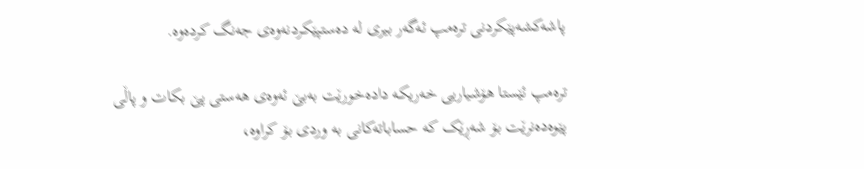پاشەکشەپێکردنی ترەمپ ئەگەر بیری لە دەستپێکردنەوەی جەنگ کردەوە.

ترەمپ ئێستا هۆشیاریی خەریکە دادەخورێت بەبێ ئەوەی هەستی پێ بکات و پاڵی پێوەدەنرێت بۆ شەڕێک کە حساباتەکانی بە وردی بۆ کراوە،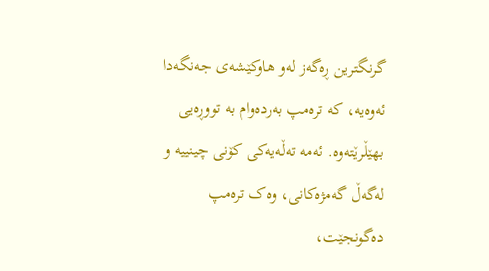گرنگترین ڕەگەز لەو هاوکێشەی جەنگەدا ئەوەیە، کە ترەمپ بەردەوام بە تووڕەیی بهێڵرێتەوە. ئەمە تەڵەیەکی کۆنی چینییە و لەگەڵ گەمژەکانی، وەک ترەمپ دەگونجێت،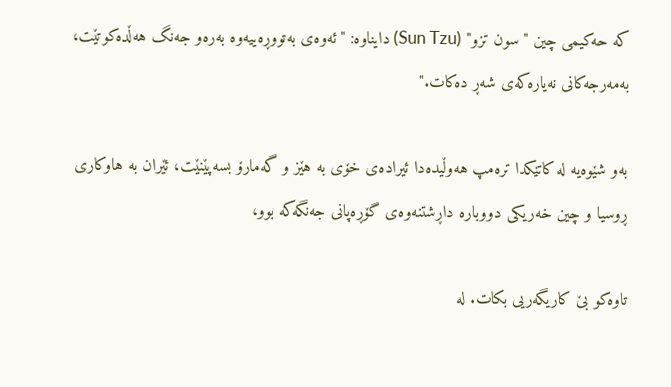کە حەکیمی چین "سون تزو" (Sun Tzu) دایناوە: "ئەوەی بەتووڕەییەوە بەرەو جەنگ هەڵدەکوتێت، بەمەرجەکانی نەیارەکەی شەڕ دەکات."

بەو شێوەیە لە کاتێکدا ترەمپ هەوڵیدەدا ئیرادەی خۆی بە هێز و گەمارۆ بسەپێنێت، ئێران بە هاوکاری ڕوسیا و چین خەریکی دووبارە داڕشتنەوەی گۆڕەپانی جەنگەکە بوو،

تاوەکو بێ کاریگەریی بکات. لە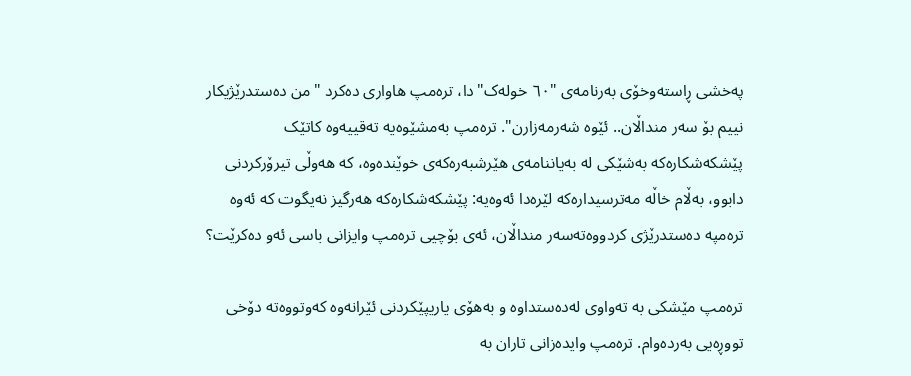پەخشی ڕاستەوخۆی بەرنامەی "٦٠ خولەک"دا، ترەمپ هاواری دەکرد "من دەستدرێژیکار نییم بۆ سەر منداڵان.. ئێوە شەرمەزارن". ترەمپ بەمشێوەیە تەقییەوە کاتێک پێشکەشکارەکە بەشێکی لە بەیاننامەی هێرشبەرەکەی خوێندەوە، کە هەوڵی تیرۆرکردنی دابوو، بەڵام خاڵە مەترسیدارەکە لێرەدا ئەوەیە: پێشکەشکارەکە هەرگیز نەیگوت کە ئەوە ترەمپە دەستدرێژی کردووەتەسەر منداڵان، ئەی بۆچیی ترەمپ وایزانی باسی ئەو دەکرێت؟

ترەمپ مێشکی بە تەواوی لەدەستداوە و بەهۆی یاریپێکردنی ئێرانەوە کەوتووەتە دۆخی تووڕەیی بەردەوام. ترەمپ وایدەزانی تاران بە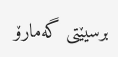برسیێتی گەمارۆ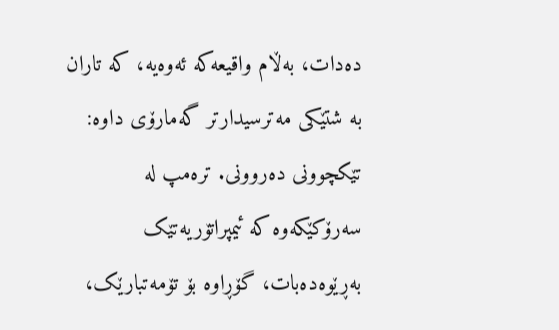دەدات، بەڵام واقیعەکە ئەوەیە، کە تاران بە شتێکی مەترسیدارتر گەمارۆی داوە: تێکچوونی دەروونی. ترەمپ لە سەرۆکێکەوە کە ئیمپراتۆریەتێک بەڕێوەدەبات، گۆڕاوە بۆ تۆمەتبارێک،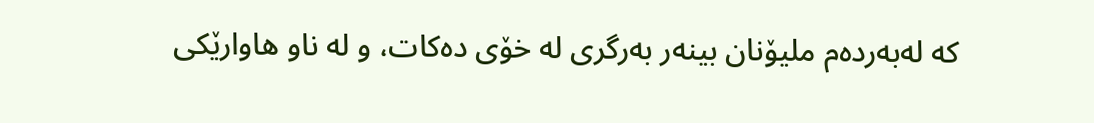کە لەبەردەم ملیۆنان بینەر بەرگری لە خۆی دەکات، و لە ناو هاوارێکی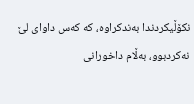نکۆڵیکردندا بەندکراوە، کە کەس داوای لێ نەکردبوو، بەڵام داخورانی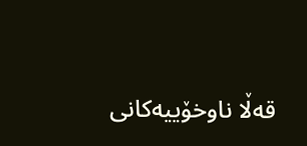قەڵا ناوخۆییەکانی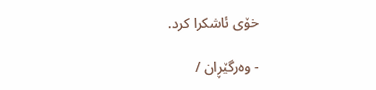خۆی ئاشکرا کرد.

- وەرگێڕان /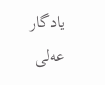یادگار عەلی